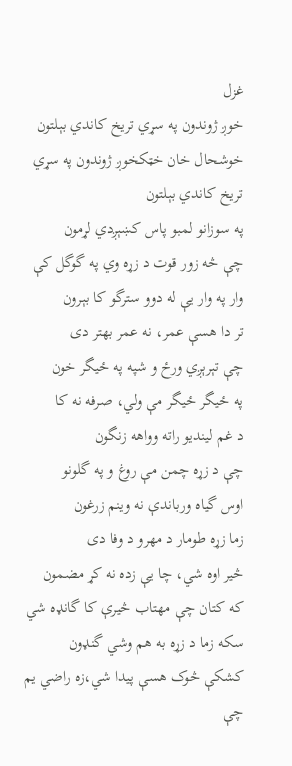غزل
خوږ ژوندون په سړي تريخ کاندي بېلتون
خوشحال خان خټکخوږ ژوندون په سړي تريخ کاندي بېلتون
په سوزانو لمبو پاس کښېږدي لړمون
چې څه زور قوت د زړه وي په گوگل کې
وار په وار يې له دوو سترگو کا بېرون
تر دا هسې عمر، نه عمر بهتر دی
چې تېرېږي ورځ و شپه په ځيگر خون
په ځيگر ځيگر مې ولي، صرفه نه کا
د غم لينديو راته وواهه زنگون
چې د زړه چمن مې روغ و په گلونو
اوس گياه ورباندې نه وينم زرغون
زما زړه طومار د مهرو د وفا دی
څير اوه شي، چا يې زده نه کړ مضمون
که کتان چې مهتاب څيرې کا گانډه شي
سکه زما د زړه به هم وشي گنډون
کشکې څوک هسې پيدا شي،زه راضي يم
چې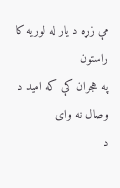مې زړه د يار له لوريه کا راستون
په هجران کې که اميد د وصال نه وای
د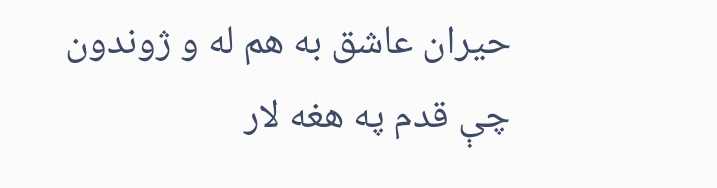حيران عاشق به هم له و ژوندون
چې قدم په هغه لار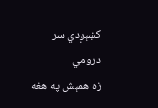کښېږدي سر درومي
زه همېش په هغه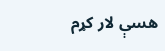هسې لار کړم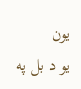يون
يو د بل په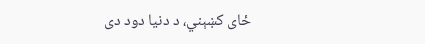ځای کښېني، د دنيا دود دی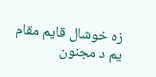زه خوشال قايم مقام يم د مجنون